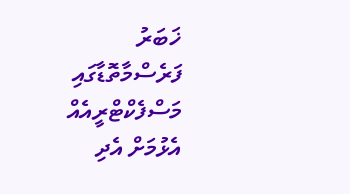ޚަބަރު
ފަރެސްމާތޮޑާގައި މަސްފެކްޓްރީއެއް އެޅުމަށް އެދި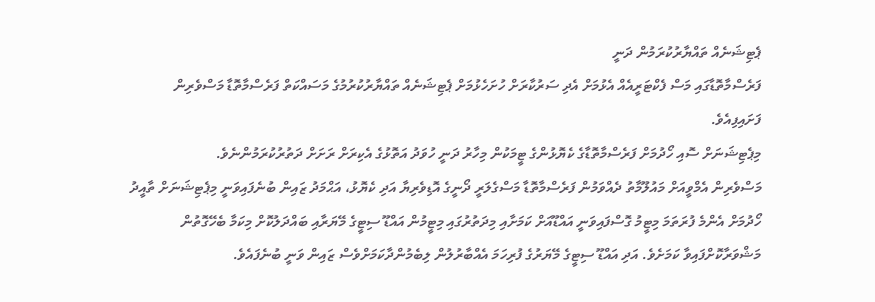ޕެޓިޝަނެއް ތައްޔާރުކުރަމުން ދަނީ
ފަރެސްމާތޮޑާގައި މަސް ފެކްޓަރީއެއް އެޅުމަށް އެދި ސަރުކާރަށް ހުށަހެޅުމަށް ޕެޓިޝަނެއް ތައްޔާރުކުރުމުގެ މަސައްކަތް ފަރެސްމާތޮޑާ މަސްވެރިން ފަށައިފިއެވެ.
މިޕެޓިޝަނަށް ސޮއި ހޯދުމަށް ފަރެސްމާތޮޑާގެ ކެޔޮޅުންގެ ޓީމަކުން މިހާރު ދަނީ ހުވަދު އަތޮޅުގެ އެކިރަށް ރަށަށް ދަތުރުކުރަމުންނެވެ.
މަސްވެރިން އެމްވީއަށް މައުލޫމާތު ދެއްވަމުން ފަރެސްމާތޮޑާ މަސްގެލަރީ ދޯނީގެ އޮޑިވެރިޔާ އަދި ކެޔޮޅު، އަޙްމަދު ޒައިން ބުނެފައިވަނީ މިޕެޓިޝަނަށް ތާއީދު ހޯދުމަށް އެންމެ ފުރަތަމަ މިޓީމު ގޮސްފައިވަނީ އައްޑޫއަށް ކަމަށާއި މިދަތުރުގައި މިޓީމުން އައްޑޫ ސިޓީގެ މޭޔަރާއި ބައްދަލުކޮށް މިކަމާ ބެހޭގޮތުން މަޝްވަރާކޮށްފައިވާ ކަމަށެވެ. އަދި އައްޑޫ ސިޓީގެ މޭޔަރުގެ ފުރިހަމަ އެއްބާރުލުން ލިބެމުންދާކަމަށްވެސް ޒައިން ވަނީ ބުނެފައެވެ.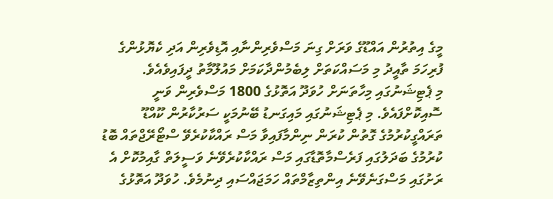މީގެ އިތުރުން އައްޑޫގެ ވަރަށް ގިނަ މަސްވެރިންނާއި އޮޑިވެރިން އަދި ކެޔޮޅުންގެ ފުރިހަމަ ތާއީދު މި މަސައްކަތަށް ލިބެމުންދާކަމަށް މައުލޫމާތު ދީފައިވެއެވެ.
މި ޕެޓިޝަނުގައި މިހާތަނަށް ހުވަދޫ އަތޮޅުގެ 1800 މަސްވެރިން ވަނީ ސޮއިކޮށްފައެވެ. މި ޕެޓިޝަނުގައި މައިގަނޑު ބޭނުމަކީ ސަރުކާރުން ކޫއްޑޫ ތަރައްގީކުރުމުގެ ގޮތުން ކުރަން ނިންމާފައިވާ މަސް ރައްކާކުރެވޭ ސްޓޯރޭޖްތައް ބޮޑު ކުރުމުގެ ބަދަލުގައި ފަރެސްމާތޮޑާގައި މަސް ރައްކާކުރެވޭނެ ވަސީލަތް ގާއިމުކޮށް އެ ރަށުގައި މަސްގަނެވޭނެ އިންތިޒާމްތައް ހަމަޖައްސައި ދިނުމެވެ. ހުވަދޫ އަތޮޅުގެ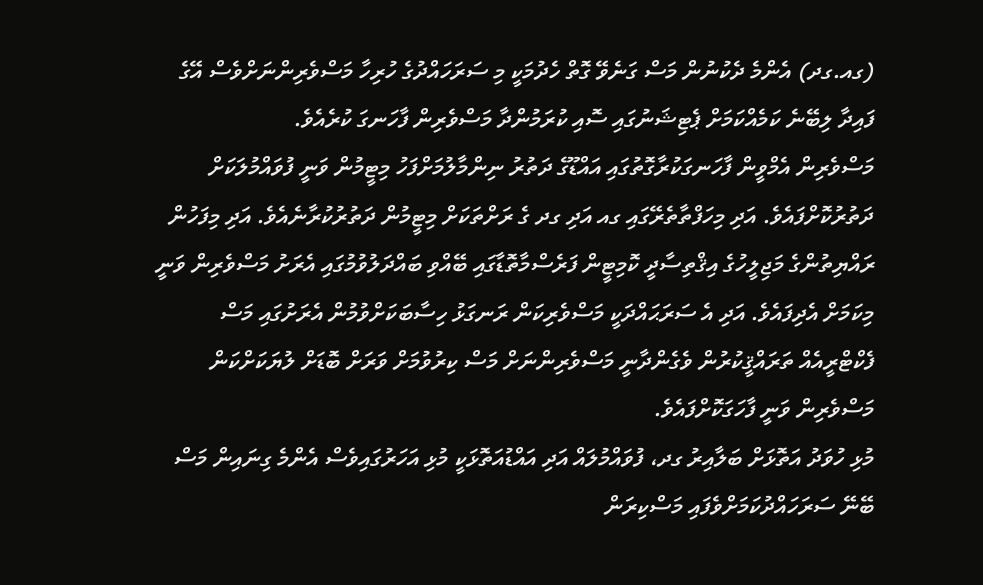(ގއ.ގދ) އެންމެ ދެކުނުން މަސް ގަނެވޭ ގޮތް ހެދުމަކީ މި ސަރަހައްދުގެ ހުރިހާ މަސްވެރިންނަށްވެސް އޭގެ ފައިދާ ލިބޭނެ ކަމެއްކަމަށް ޕެޓިޝަނުގައި ސޮއި ކުރަމުންދާ މަސްވެރިން ފާހަނގަ ކުރެއެވެ.
މަސްވެރިން އެމްވީން ފާހަނގަކުރާގޮތުގައި އައްޑޫގެ ދަތުރު ނިންމާލުމަށްފަހު މިޓީމުން ވަނީ ފުވައްމުލަކަށް ދަތުރުކޮށްފައެވެ. އަދި މިހަފްތާތެރޭގައި ގއ އަދި ގދ ގެ ރަށްތަކަށް މިޓީމުން ދަތުރުކުރާނެއެވެ. އަދި މިފަހުން ރައްޔިތުންގެ މަޖިލީހުގެ އިޤްތިސާދީ ކޮމިޓީން ފަރެސްމާތޮޑާގައި ބޭއްވި ބައްދަލުވުމުގައި އެރަށު މަސްވެރިން ވަނީ މިކަމަށް އެދިފައެވެ. އަދި އެ ސަރަޙައްދަކީ މަސްވެރިކަން ރަނގަޅު ހިސާބަކަށްވުމުން އެރަށުގައި މަސް ފެކްޓްރީއެއް ތަރައްޤީކުރުން ވެގެންދާނީ މަސްވެރިންނަށް މަސް ކިރުވުމަށް ވަރަށް ބޮޑަށް ލުޔަކަށްކަން މަސްވެރިން ވަނީ ފާހަގަކޮށްފައެވެ.
މުޅި ހުވަދު އަތޮޅަށް ބަލާއިރު ގދ، ފުވައްމުލައް އަދި އައްޑުއަތޮޅަކީ މުޅި އަހަރުގައިވެސް އެންމެ ގިނައިން މަސް ބޭނޭ ސަރަހައްދުކަމަށްވެފައި މަސްކިރަން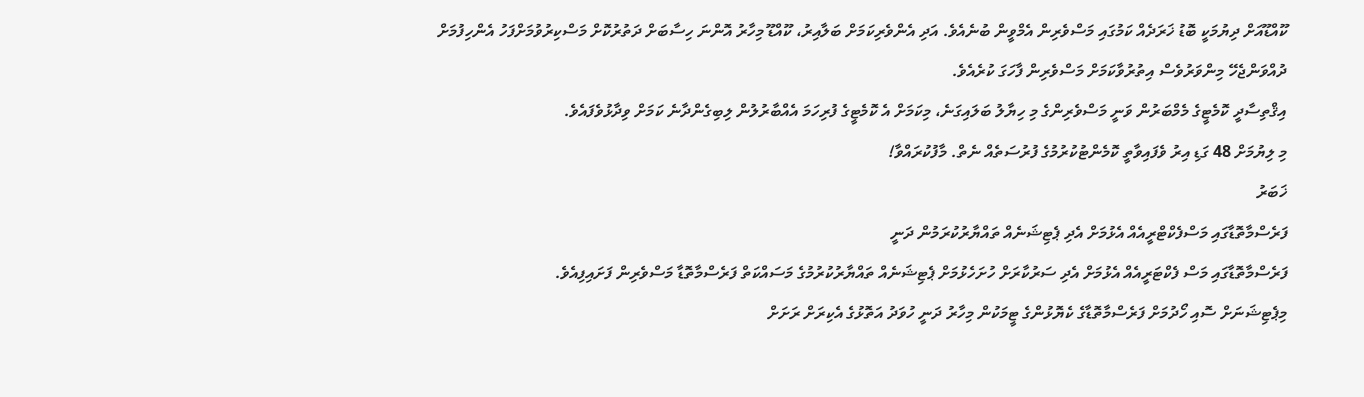ކޫއްޑޫއަށް ދިޔުމަކީ ބޮޑު ޚަރަދެއް ކަމުގައި މަސްވެރިން އެމްވީން ބުނެއެވެ. އަދި އެންވެރިކަމަށް ބަލާއިރު، ކޫއްޑޫ މިހާރު އޮންނަ ހިސާބަށް ދަތުރުކޮށް މަސްކިރުވުމަށްފަހު އެންހިފުމަށް ދުއްވަންޖެހޭ މިންވަރުވެސް އިތުރުވާކަމަށް މަސްވެރިން ފާހަގަ ކުރެއެވެ.
އިޤްތިސާދީ ކޮމެޓީގެ މެމްބަރުން ވަނީ މަސްވެރިންގެ މި ހިޔާލު ބަލައިގަނެ، މިކަމަށް އެ ކޮމެޓީގެ ފުރިހަމަ އެއްބާރުލުން ލިބިގެންދާނެ ކަމަށް ވިދާޅުވެފައެވެ.
މި ލިޔުމަށް 48 ގަޑި އިރު ވެފައިވާތީ ކޮމެންޓުކުރުމުގެ ފުރުސަތެއް ނެތް. މާފުކުރައްވާ!
ޚަބަރު
ފަރެސްމާތޮޑާގައި މަސްފެކްޓްރީއެއް އެޅުމަށް އެދި ޕެޓިޝަނެއް ތައްޔާރުކުރަމުން ދަނީ
ފަރެސްމާތޮޑާގައި މަސް ފެކްޓަރީއެއް އެޅުމަށް އެދި ސަރުކާރަށް ހުށަހެޅުމަށް ޕެޓިޝަނެއް ތައްޔާރުކުރުމުގެ މަސައްކަތް ފަރެސްމާތޮޑާ މަސްވެރިން ފަށައިފިއެވެ.
މިޕެޓިޝަނަށް ސޮއި ހޯދުމަށް ފަރެސްމާތޮޑާގެ ކެޔޮޅުންގެ ޓީމަކުން މިހާރު ދަނީ ހުވަދު އަތޮޅުގެ އެކިރަށް ރަށަށް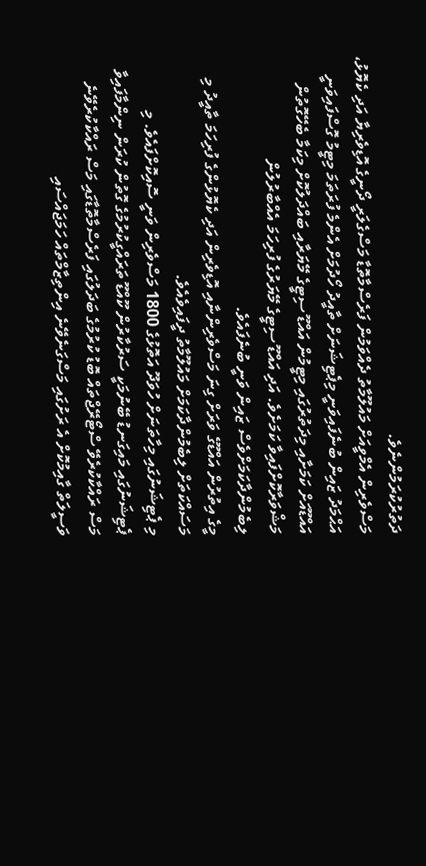ދަތުރުކުރަމުންނެވެ.
މަސްވެރިން އެމްވީއަށް މައުލޫމާތު ދެއްވަމުން ފަރެސްމާތޮޑާ މަސްގެލަރީ ދޯނީގެ އޮޑިވެރިޔާ އަދި ކެޔޮޅު، އަޙްމަދު ޒައިން ބުނެފައިވަނީ މިޕެޓިޝަނަށް ތާއީދު ހޯދުމަށް އެންމެ ފުރަތަމަ މިޓީމު ގޮސްފައިވަނީ އައްޑޫއަށް ކަމަށާއި މިދަތުރުގައި މިޓީމުން އައްޑޫ ސިޓީގެ މޭޔަރާއި ބައްދަލުކޮށް މިކަމާ ބެހޭގޮތުން މަޝްވަރާކޮށްފައިވާ ކަމަށެވެ. އަދި އައްޑޫ ސިޓީގެ މޭޔަރުގެ ފުރިހަމަ އެއްބާރުލުން ލިބެމުންދާކަމަށްވެސް ޒައިން ވަނީ ބުނެފައެވެ.
މީގެ އިތުރުން އައްޑޫގެ ވަރަށް ގިނަ މަސްވެރިންނާއި އޮޑިވެރިން އަދި ކެޔޮޅުންގެ ފުރިހަމަ ތާއީދު މި މަސައްކަތަށް ލިބެމުންދާކަމަށް މައުލޫމާތު ދީފައިވެއެވެ.
މި ޕެޓިޝަނުގައި މިހާތަނަށް ހުވަދޫ އަތޮޅުގެ 1800 މަސްވެރިން ވަނީ ސޮއިކޮށްފައެވެ. މި ޕެޓިޝަނުގައި މައިގަނޑު ބޭނުމަކީ ސަރުކާރުން ކޫއްޑޫ ތަރައްގީކުރުމުގެ ގޮތުން ކުރަން ނިންމާފައިވާ މަސް ރައްކާކުރެވޭ ސްޓޯރޭޖްތައް ބޮޑު ކުރުމުގެ ބަދަލުގައި ފަރެސްމާތޮޑާގައި މަސް ރައްކާކުރެވޭނެ ވަސީލަތް ގާއިމުކޮށް އެ ރަށުގައި މަސްގަނެވޭނެ އިންތިޒާމްތައް ހަމަޖައްސައި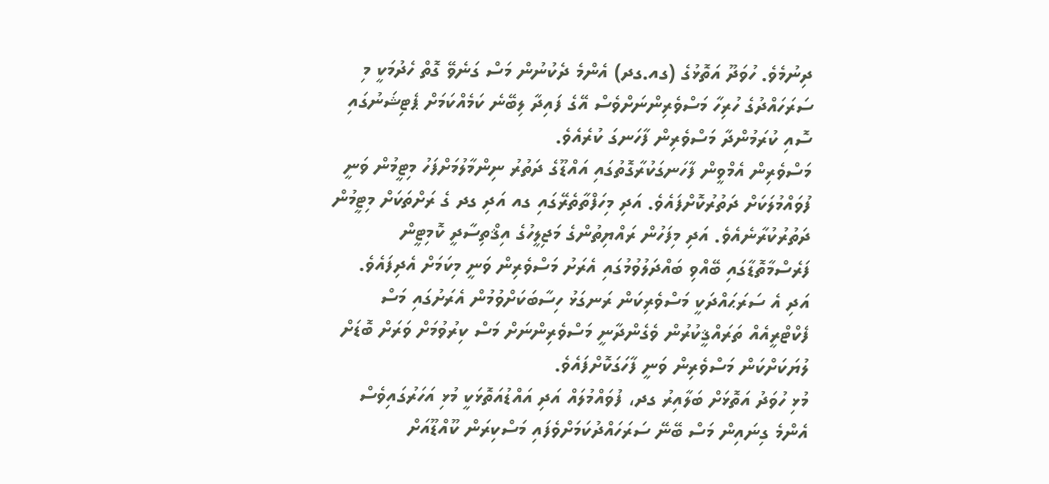ދިނުމެވެ. ހުވަދޫ އަތޮޅުގެ (ގއ.ގދ) އެންމެ ދެކުނުން މަސް ގަނެވޭ ގޮތް ހެދުމަކީ މި ސަރަހައްދުގެ ހުރިހާ މަސްވެރިންނަށްވެސް އޭގެ ފައިދާ ލިބޭނެ ކަމެއްކަމަށް ޕެޓިޝަނުގައި ސޮއި ކުރަމުންދާ މަސްވެރިން ފާހަނގަ ކުރެއެވެ.
މަސްވެރިން އެމްވީން ފާހަނގަކުރާގޮތުގައި އައްޑޫގެ ދަތުރު ނިންމާލުމަށްފަހު މިޓީމުން ވަނީ ފުވައްމުލަކަށް ދަތުރުކޮށްފައެވެ. އަދި މިހަފްތާތެރޭގައި ގއ އަދި ގދ ގެ ރަށްތަކަށް މިޓީމުން ދަތުރުކުރާނެއެވެ. އަދި މިފަހުން ރައްޔިތުންގެ މަޖިލީހުގެ އިޤްތިސާދީ ކޮމިޓީން ފަރެސްމާތޮޑާގައި ބޭއްވި ބައްދަލުވުމުގައި އެރަށު މަސްވެރިން ވަނީ މިކަމަށް އެދިފައެވެ. އަދި އެ ސަރަޙައްދަކީ މަސްވެރިކަން ރަނގަޅު ހިސާބަކަށްވުމުން އެރަށުގައި މަސް ފެކްޓްރީއެއް ތަރައްޤީކުރުން ވެގެންދާނީ މަސްވެރިންނަށް މަސް ކިރުވުމަށް ވަރަށް ބޮޑަށް ލުޔަކަށްކަން މަސްވެރިން ވަނީ ފާހަގަކޮށްފައެވެ.
މުޅި ހުވަދު އަތޮޅަށް ބަލާއިރު ގދ، ފުވައްމުލައް އަދި އައްޑުއަތޮޅަކީ މުޅި އަހަރުގައިވެސް އެންމެ ގިނައިން މަސް ބޭނޭ ސަރަހައްދުކަމަށްވެފައި މަސްކިރަން ކޫއްޑޫއަށް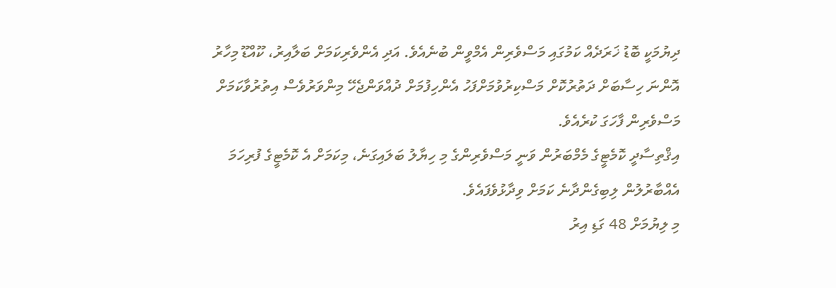ދިޔުމަކީ ބޮޑު ޚަރަދެއް ކަމުގައި މަސްވެރިން އެމްވީން ބުނެއެވެ. އަދި އެންވެރިކަމަށް ބަލާއިރު، ކޫއްޑޫ މިހާރު އޮންނަ ހިސާބަށް ދަތުރުކޮށް މަސްކިރުވުމަށްފަހު އެންހިފުމަށް ދުއްވަންޖެހޭ މިންވަރުވެސް އިތުރުވާކަމަށް މަސްވެރިން ފާހަގަ ކުރެއެވެ.
އިޤްތިސާދީ ކޮމެޓީގެ މެމްބަރުން ވަނީ މަސްވެރިންގެ މި ހިޔާލު ބަލައިގަނެ، މިކަމަށް އެ ކޮމެޓީގެ ފުރިހަމަ އެއްބާރުލުން ލިބިގެންދާނެ ކަމަށް ވިދާޅުވެފައެވެ.
މި ލިޔުމަށް 48 ގަޑި އިރު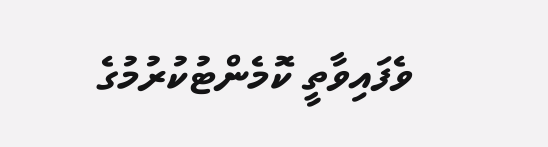ވެފައިވާތީ ކޮމެންޓުކުރުމުގެ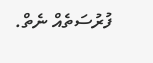ފުރުސަތެއް ނެތް.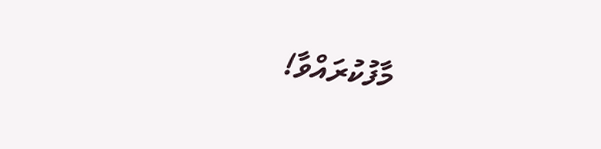މާފުކުރައްވާ!